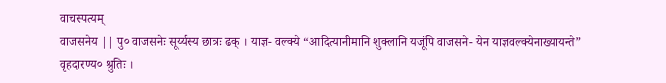वाचस्पत्यम्
वाजसनेय || पु० वाजसनेः सूर्य्यस्य छात्रः ढक् । याज्ञ- वल्क्ये “आदित्यानीमानि शुक्लानि यजूंपि वाजसने- येन याज्ञवल्क्येनाख्यायन्ते” वृहदारण्य० श्रुतिः ।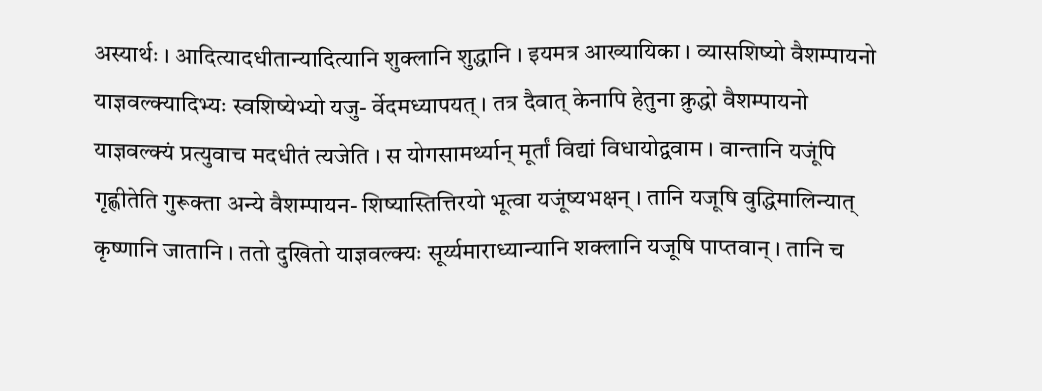अस्यार्थः । आदित्यादधीतान्यादित्यानि शुक्लानि शुद्धानि । इयमत्र आख्यायिका । व्यासशिष्यो वैशम्पायनो याज्ञवल्क्यादिभ्यः स्वशिष्येभ्यो यजु- र्वेदमध्यापयत् । तत्र दैवात् केनापि हेतुना क्रुद्धो वैशम्पायनो याज्ञवल्क्यं प्रत्युवाच मदधीतं त्यजेति । स योगसामर्थ्यान् मूर्तां विद्यां विधायोद्ववाम । वान्तानि यजूंपि गृह्णीतेति गुरूक्ता अन्ये वैशम्पायन- शिष्यास्तित्तिरयो भूत्वा यजूंष्यभक्षन् । तानि यजूषि वुद्धिमालिन्यात् कृष्णानि जातानि । ततो दुखितो याज्ञवल्क्यः सूर्य्यमाराध्यान्यानि शक्लानि यजूषि पाप्तवान् । तानि च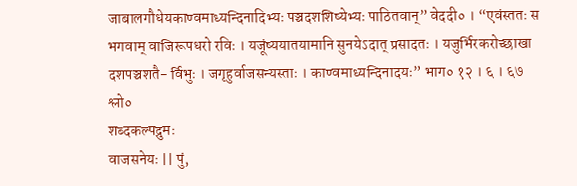जाबालगौधेयकाण्वमाध्यन्दिनादिभ्यः पञ्चदशशिष्येभ्यः पाठितवान्” वेददी० । “एवंस्ततः स भगवाम् वाजिरूपधरो रविः । यजूंष्ययातयामानि सुनयेऽदात् प्रसादतः । यजुर्भिरकरोच्छाखा दशपञ्चशतै- र्विभुः । जगृहुर्वाजसन्यस्ताः । काण्वमाध्यन्दिनादयः” भाग० १२ । ६ । ६७ श्लो०
शब्दकल्पद्रुमः
वाजसनेयः || पुं,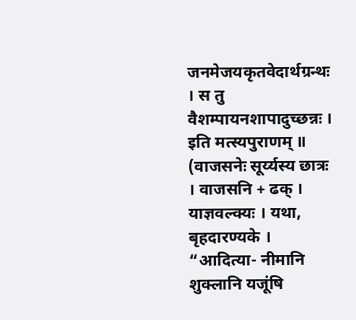जनमेजयकृतवेदार्थग्रन्थः । स तु वैशम्पायनशापादुच्छन्नः । इति मत्स्यपुराणम् ॥ (वाजसनेः सूर्य्यस्य छात्रः । वाजसनि + ढक् । याज्ञवल्क्यः । यथा, बृहदारण्यके । “आदित्या- नीमानि शुक्लानि यजूंषि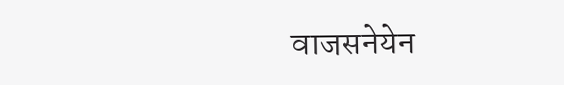वाजसनेयेन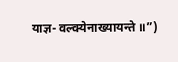याज्ञ- वल्क्येनाख्यायन्ते ॥”)